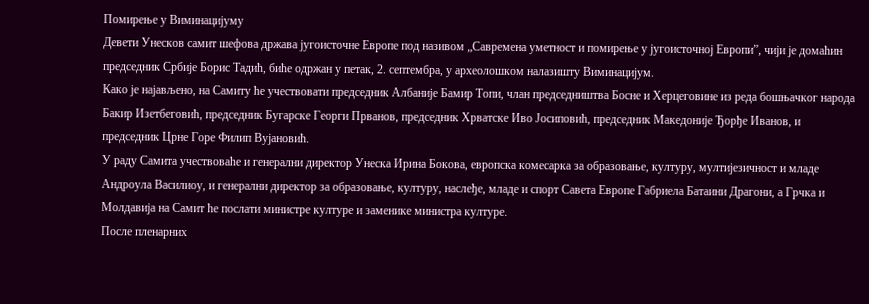Помирење у Виминацијуму
Девети Унесков самит шефова држава југоисточне Европе под називом „Савремена уметност и помирење у југоисточној Европи”, чији је домаћин председник Србије Борис Тадић, биће одржан у петак, 2. септембра, у археолошком налазишту Виминацијум.
Како је најављено, на Самиту ће учествовати председник Албаније Бамир Топи, члан председништва Босне и Херцеговине из реда бошњачког народа Бакир Изетбеговић, председник Бугарске Георги Прванов, председник Хрватске Иво Јосиповић, председник Македоније Ђорђе Иванов, и председник Црне Горе Филип Вујановић.
У раду Самита учествоваће и генерални директор Унеска Ирина Бокова, европска комесарка за образовање, културу, мултијезичност и младе Андроула Василиоу, и генерални директор за образовање, културу, наслеђе, младе и спорт Савета Европе Габриела Батаини Драгони, а Грчка и Молдавија на Самит ће послати министре културе и заменике министра културе.
После пленарних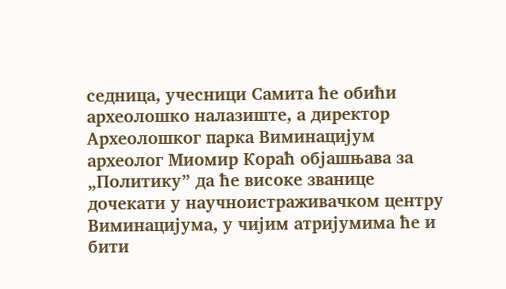седница, учесници Самита ће обићи археолошко налазиште, а директор Археолошког парка Виминацијум археолог Миомир Кораћ објашњава за „Политику” да ће високе званице дочекати у научноистраживачком центру Виминацијума, у чијим атријумима ће и бити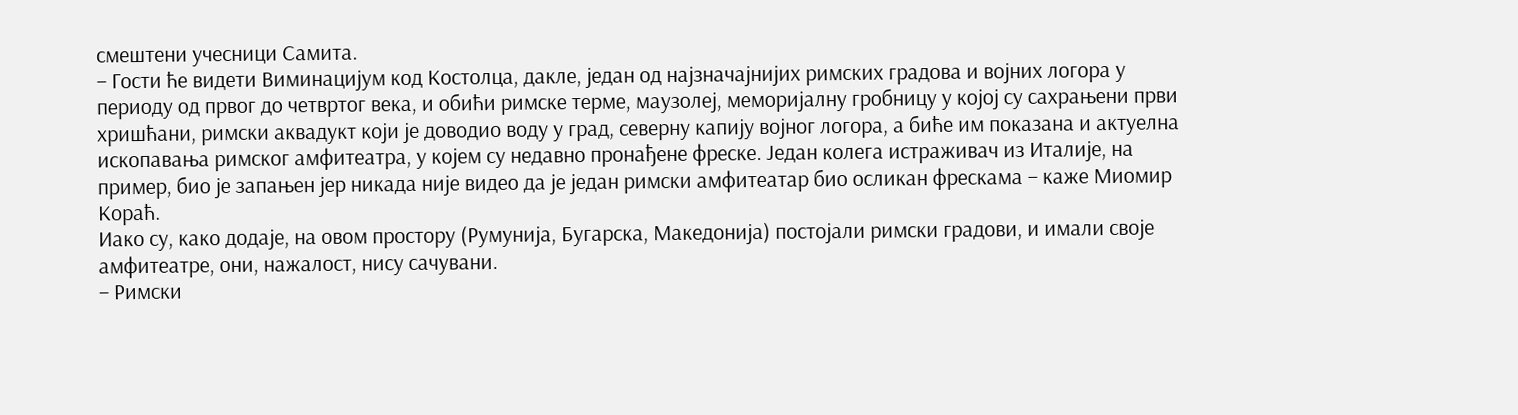смештени учесници Самита.
– Гости ће видети Виминацијум код Костолца, дакле, један од најзначајнијих римских градова и војних логора у периоду од првог до четвртог века, и обићи римске терме, маузолеј, меморијалну гробницу у којој су сахрањени први хришћани, римски аквадукт који је доводио воду у град, северну капију војног логора, а биће им показана и актуелна ископавања римског амфитеатра, у којем су недавно пронађене фреске. Један колега истраживач из Италије, на пример, био је запањен јер никада није видео да је један римски амфитеатар био осликан фрескама – каже Миомир Кораћ.
Иако су, како додаје, на овом простору (Румунија, Бугарска, Македонија) постојали римски градови, и имали своје амфитеатре, они, нажалост, нису сачувани.
– Римски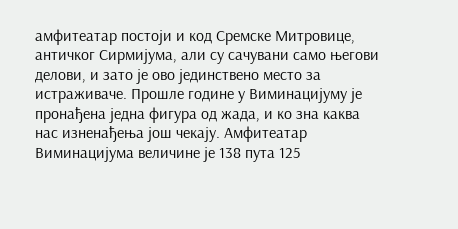амфитеатар постоји и код Сремске Митровице, античког Сирмијума, али су сачувани само његови делови, и зато је ово јединствено место за истраживаче. Прошле године у Виминацијуму је пронађена једна фигура од жада, и ко зна каква нас изненађења још чекају. Амфитеатар Виминацијума величине је 138 пута 125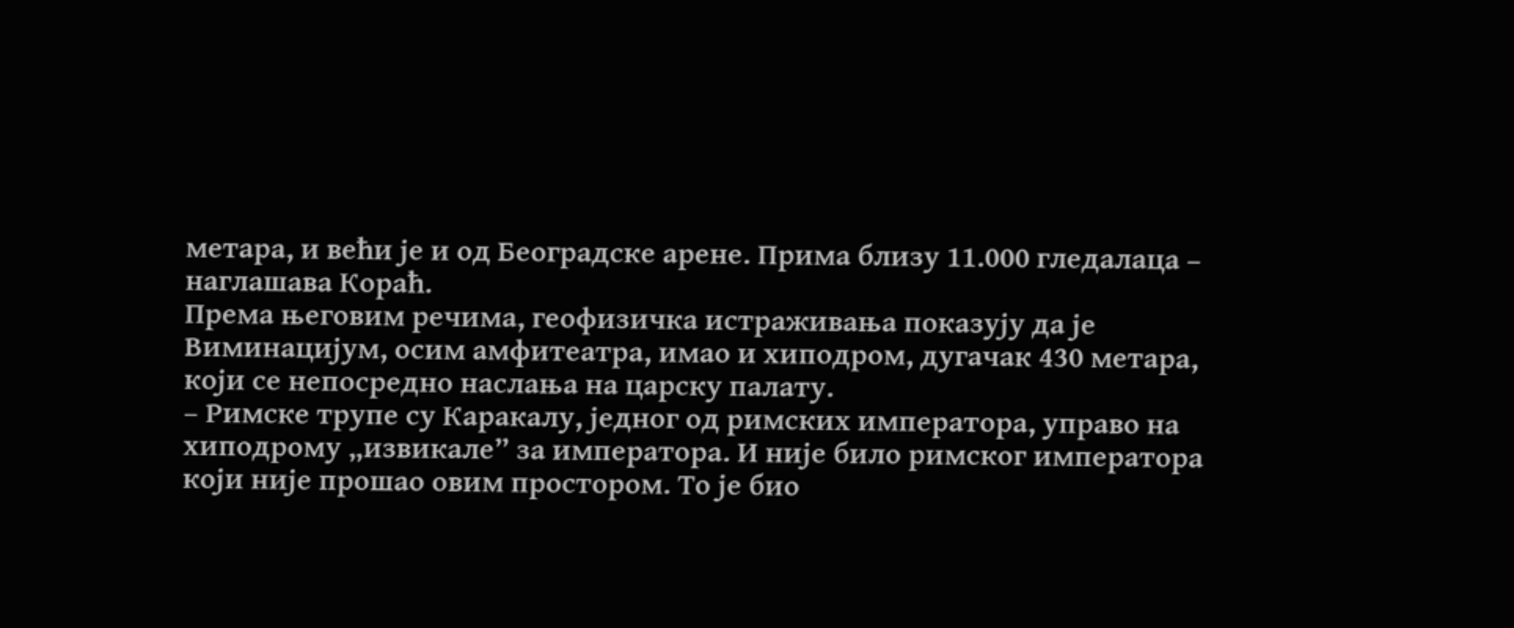метара, и већи је и од Београдске арене. Прима близу 11.000 гледалаца – наглашава Кораћ.
Према његовим речима, геофизичка истраживања показују да је Виминацијум, осим амфитеатра, имао и хиподром, дугачак 430 метара, који се непосредно наслања на царску палату.
– Римске трупе су Каракалу, једног од римских императора, управо на хиподрому „извикале” за императора. И није било римског императора који није прошао овим простором. То је био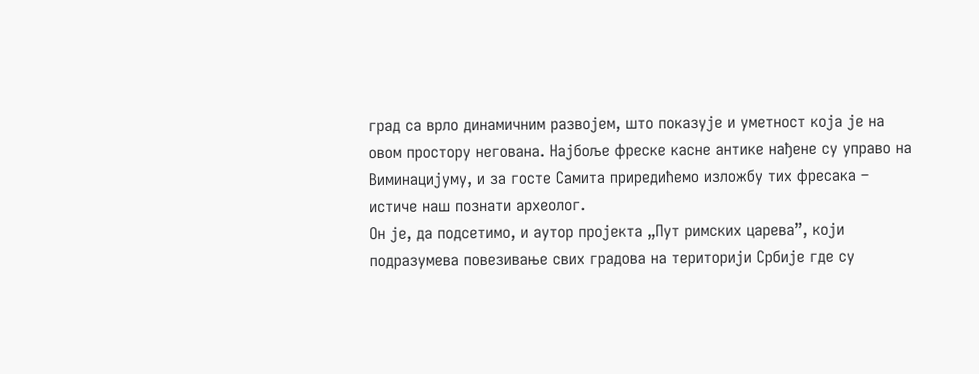град са врло динамичним развојем, што показује и уметност која је на овом простору негована. Најбоље фреске касне антике нађене су управо на Виминацијуму, и за госте Самита приредићемо изложбу тих фресака – истиче наш познати археолог.
Он је, да подсетимо, и аутор пројекта „Пут римских царева”, који подразумева повезивање свих градова на територији Србије где су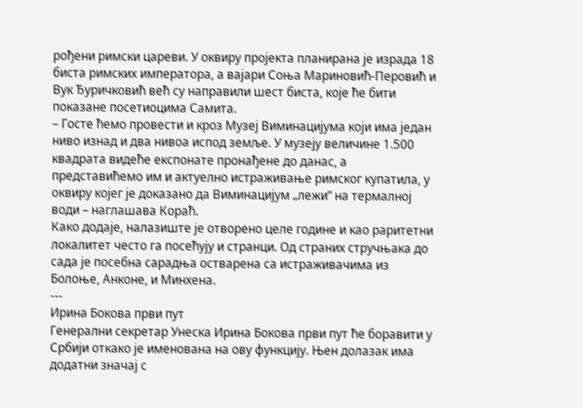рођени римски цареви. У оквиру пројекта планирана је израда 18 биста римских императора, а вајари Соња Мариновић-Перовић и Вук Ђуричковић већ су направили шест биста, које ће бити показане посетиоцима Самита.
– Госте ћемо провести и кроз Музеј Виминацијума који има један ниво изнад и два нивоа испод земље. У музеју величине 1.500 квадрата видеће експонате пронађене до данас, а представићемо им и актуелно истраживање римског купатила, у оквиру којег је доказано да Виминацијум „лежи” на термалној води – наглашава Кораћ.
Како додаје, налазиште је отворено целе године и као раритетни локалитет често га посећују и странци. Од страних стручњака до сада је посебна сарадња остварена са истраживачима из Болоње, Анконе, и Минхена.
---
Ирина Бокова први пут
Генерални секретар Унеска Ирина Бокова први пут ће боравити у Србији откако је именована на ову функцију. Њен долазак има додатни значај с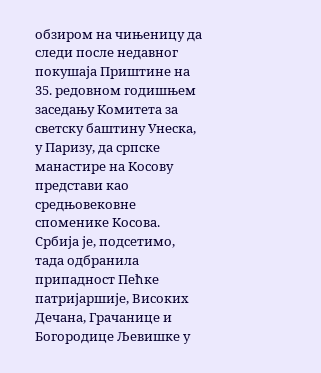обзиром на чињеницу да следи после недавног покушаја Приштине на 35. редовном годишњем заседању Комитета за светску баштину Унеска, у Паризу, да српске манастире на Косову представи као средњовековне споменике Косова. Србија је, подсетимо, тада одбранила припадност Пећке патријаршије, Високих Дечана, Грачанице и Богородице Љевишке у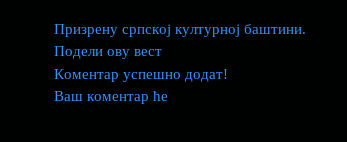Призрену српској културној баштини.
Подели ову вест
Комeнтар успeшно додат!
Ваш комeнтар ћe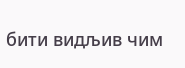бити видљив чим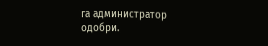га администратор одобри.